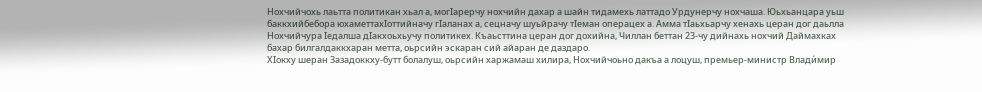Нохчийчохь лаьтта политикан хьал а, могIарерчу нохчийн дахар а шайн тидамехь латтадо Урдунерчу нохчаша. Юьхьанцара уьш баккхийбебора юхаметтахIоттийначу гIаланах а, сецначу шуьйрачу тIеман операцех а. Амма тIаьхьарчу хенахь церан дог даьлла Нохчийчура Iедалша дIакхоьхьучу политикех. Къаьсттина церан дог дохийна, Чиллан беттан 23-чу дийнахь нохчий Даймахках бахар билгалдаккхаран метта, оьрсийн эскаран сий айаран де даздаро.
ХIокху шеран Зазадоккху-бутт болалуш, оьрсийн харжамаш хилира, Нохчийчоьно дакъа а лоцуш, премьер-министр Влади́мир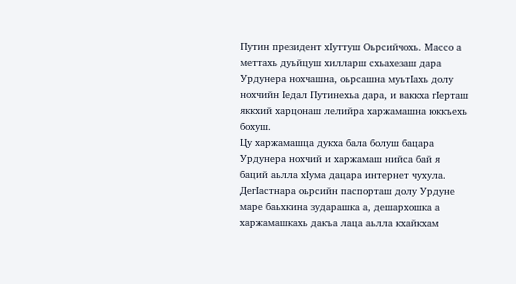Путин президент хIуттуш Оьрсийчохь. Массо а меттахь дуьйцуш хилларш схьахезаш дара Урдунера нохчашна, оьрсашна муьтIахь долу нохчийн Iедал Путинехьа дара, и ваккха гIерташ яккхий харцонаш лелийра харжамашна юккъехь бохуш.
Цу харжамашца дукха бала болуш бацара Урдунера нохчий и харжамаш нийса бай я баций аьлла хIума дацара интернет чухула. ДегIастнара оьрсийн паспорташ долу Урдуне маре баьхкина зударашка а, дешархошка а харжамашкахь дакъа лаца аьлла кхайкхам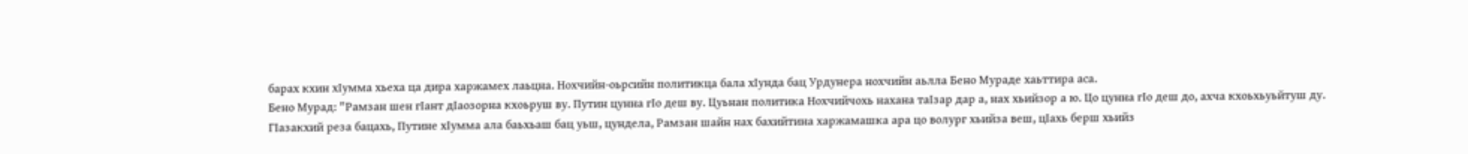барах кхин хIумма хьеха ца дира харжамех лаьцна. Нохчийн-оьрсийн политикца бала хIунда бац Урдунера нохчийн аьлла Бено Мураде хаьттира аса.
Бено Мурад: "Рамзан шен гIант дIаозорна кхоьруш ву. Путин цунна гIо деш ву. Цуьнан политика Нохчийчохь нахана таIзар дар а, нах хьийзор а ю. Цо цунна гIо деш до, ахча кхоьхьуьйтуш ду. ГIазакхий реза бацахь, Путине хIумма ала баьхьаш бац уьш, цундела, Рамзан шайн нах бахийтина харжамашка ара цо волург хьийза веш, цIахь берш хьийз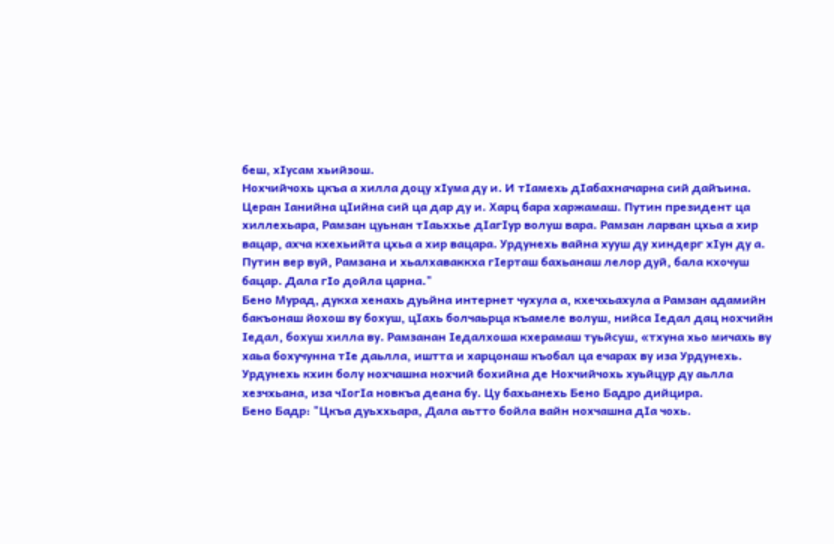беш, хIусам хьийзош.
Нохчийчохь цкъа а хилла доцу хIума ду и. И тIамехь дIабахначарна сий дайъина. Церан Iанийна цIийна сий ца дар ду и. Харц бара харжамаш. Путин президент ца хиллехьара, Рамзан цуьнан тIаьххье дIагIур волуш вара. Рамзан ларван цхьа а хир вацар, ахча кхехьийта цхьа а хир вацара. Урдунехь вайна хууш ду хиндерг хIун ду а. Путин вер вуй, Рамзана и хьалхаваккха гIерташ бахьанаш лелор дуй, бала кхочуш бацар. Дала гIо дойла царна."
Бено Мурад, дукха хенахь дуьйна интернет чухула а, кхечхьахула а Рамзан адамийн бакъонаш йохош ву бохуш, цIахь болчаьрца къамеле волуш, нийса Iедал дац нохчийн Iедал, бохуш хилла ву. Рамзанан Iедалхоша кхерамаш туьйсуш, «тхуна хьо мичахь ву хаьа бохучунна тIе даьлла, иштта и харцонаш къобал ца ечарах ву иза Урдунехь.
Урдунехь кхин болу нохчашна нохчий бохийна де Нохчийчохь хуьйцур ду аьлла хезчхьана, иза чIогIа новкъа деана бу. Цу бахьанехь Бено Бадро дийцира.
Бено Бадр: "Цкъа дуьххьара, Дала аьтто бойла вайн нохчашна дIа чохь.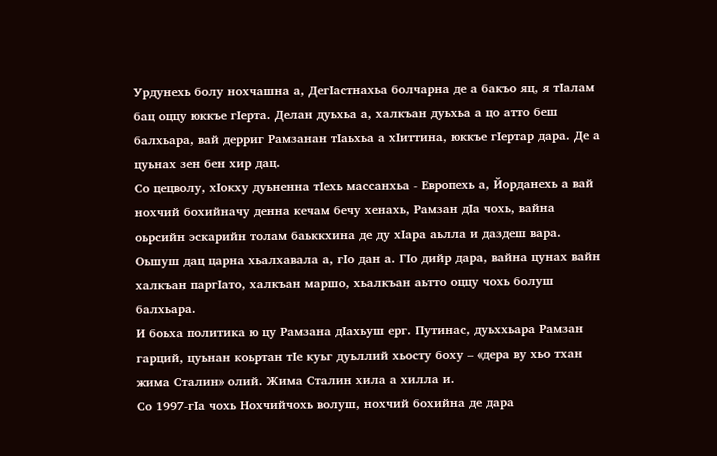Урдунехь болу нохчашна а, ДегIастнахьа болчарна де а бакъо яц, я тIалам бац оццу юккъе гIерта. Делан дуьхьа а, халкъан дуьхьа а цо атто беш балхьара, вай дерриг Рамзанан тIаьхьа а хIиттина, юккъе гIертар дара. Де а цуьнах зен бен хир дац.
Со цецволу, хIокху дуьненна тIехь массанхьа - Европехь а, Йорданехь а вай нохчий бохийначу денна кечам бечу хенахь, Рамзан дIа чохь, вайна оьрсийн эскарийн толам баьккхина де ду хIара аьлла и даздеш вара. Оьшуш дац царна хьалхавала а, гIо дан а. ГIо дийр дара, вайна цунах вайн халкъан паргIато, халкъан маршо, хьалкъан аьтто оццу чохь болуш балхьара.
И боьха политика ю цу Рамзана дIахьуш ерг. Путинас, дуьххьара Рамзан гарций, цуьнан коьртан тIе куьг дуьллий хьосту боху – «дера ву хьо тхан жима Сталин» олий. Жима Сталин хила а хилла и.
Со 1997-гIа чохь Нохчийчохь волуш, нохчий бохийна де дара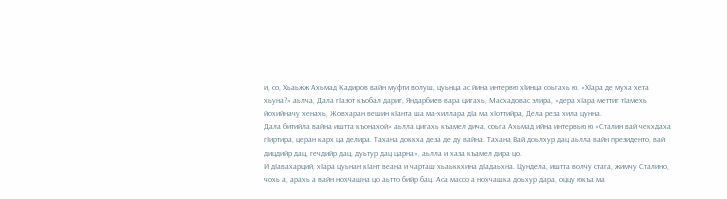и, со, Хьаьжж Ахьмад Кадиров вайн муфти волуш, цуьнца ас йина интервю хIинца соьгахь ю. «ХIара де муха хета хьуна?» аьлча, Дала гIазот къобал дариг, Яндарбиев вара цигахь, Масхадовас элира, «дера хIара меттиг тIамехь йохийначу хенахь, Жовхаран вешин кIанта ша ма-хиллара дIа ма хIоттийра, Дела реза хила цунна.
Дала битийла вайна иштта къонахой» аьлла цигахь къамел дича, соьга Ахьмад ийна интервью ю «Сталин вай чекхдаха гIиртира, церан карх ца делира. Тахана доккха деза де ду вайна. Тахана Вай доьлхур дац аьлла вайн президенто, вай дицдийр дац, гечдийр дац, дуьтур дац царна», аьлла и хаза къамел дира цо.
И дIавахарций, хIара цуьнан кIант веана и чарташ хьаьккхина дIадаьхна. Цундела, иштта волчу стага, жимчу Сталино, чохь а, арахь а вайн нохчашна цо аьтто бийр бац. Аса массо а нохчашка доьхур дара, оццу юкъа ма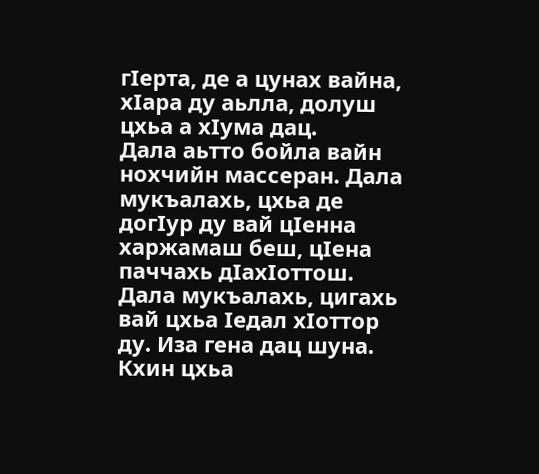гIерта, де а цунах вайна, хIара ду аьлла, долуш цхьа а хIума дац.
Дала аьтто бойла вайн нохчийн массеран. Дала мукъалахь, цхьа де догIур ду вай цIенна харжамаш беш, цIена паччахь дIахIоттош. Дала мукъалахь, цигахь вай цхьа Iедал хIоттор ду. Иза гена дац шуна. Кхин цхьа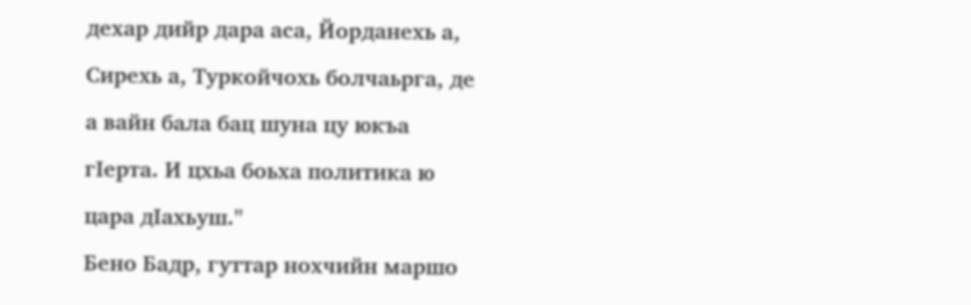дехар дийр дара аса, Йорданехь а, Сирехь а, Туркойчохь болчаьрга, де а вайн бала бац шуна цу юкъа гIерта. И цхьа боьха политика ю цара дIахьуш."
Бено Бадр, гуттар нохчийн маршо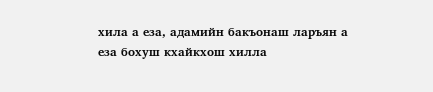хила а еза, адамийн бакъонаш ларъян а еза бохуш кхайкхош хилла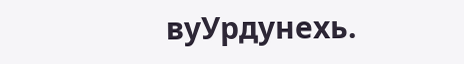вуУрдунехь.